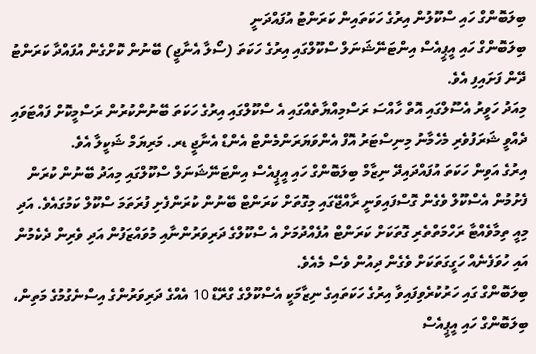ބިލަބޮންގް ހައި ސްކޫލުން އިރުގެ ހަކަތައިން ކަރަންޓު އުފައްދަނީ
ބިލަބޮންގް ހައި އީޕީއެސް އިންޓަނޭޝަނަލް ސްކޫލްގައި އިރުގެ ހަކަތަ (ސޯލާ އެނާޖީ) ބޭނުން ކޮށްގެން އުފައްދާ ކަރަންޓު ދޭން ފަށައިފި އެވެ.
މިއަދު ހަވީރު އެސޫލްގައި އޮތް ހާއްސަ ރަސްމިއްޔާތެއްގައި އެ ސްކޫލްގައި އިރުގެ ހަކަތަ ބޭނުންކުރުން ރަސްމީކޮށް ފައްޓަވައި ދެއްވީ ޝަރަފުވެރި މެހެމާނު މިނިސްޓަރު އޮފް އެންވަޔަރަންމެންޓް އެންޑް އެނާޖީ ޑރ. މަރިޔަމް ޝަކީލާ އެވެ.
އިރުގެ އަވިން ހަކަތަ އުފައްދައިދޭ ނިޒާމް ބިލަބޮންގް ހައި އީޕީއެސް އިންޓަނޭޝަނަލް ސްކޫލްގައި މިއަދު ބޭނުން ކުރަން ފެށުމުން އެސްކޫލް ވެގެން ގޮސްފައިވަނީ ރާއްޖޭގައި މިގޮތަށް ކަރަންޓް ބޭނުން ކުރަންފެށި ފުރަތަމަ ސްކޫލް ކަމުގައެވެ. އަދި މިއީ ތިމާވެއްޓާ ރަހްމަތްތެރި ގޮތަކަށް ކަރަންޓް އުފެއްދުމަށް އެ ސްކޫލްގެ ދަރިވަރުންނާއި މުވައްޒަފުން އަދި ވެރިން ދެކެމުން އައި ހުވަފެނެއް ހަގީގަތަކަށް ވެގެން ދިއުން ވެސް މެއެވެ.
ބިލަބޮންގް ގައި ހަރުކުރެވިފައިވާ އިރުގެ ހަކަތައިގެ ނިޒާމަކީ އެސްކޫލްގެ ގްރޭޑް 10 އެއްގެ ދަރިވަރުންގެ އިސްނެގުމުގެ މަތިން، ބިލަބޮންގް ހައި އީޕީއެސް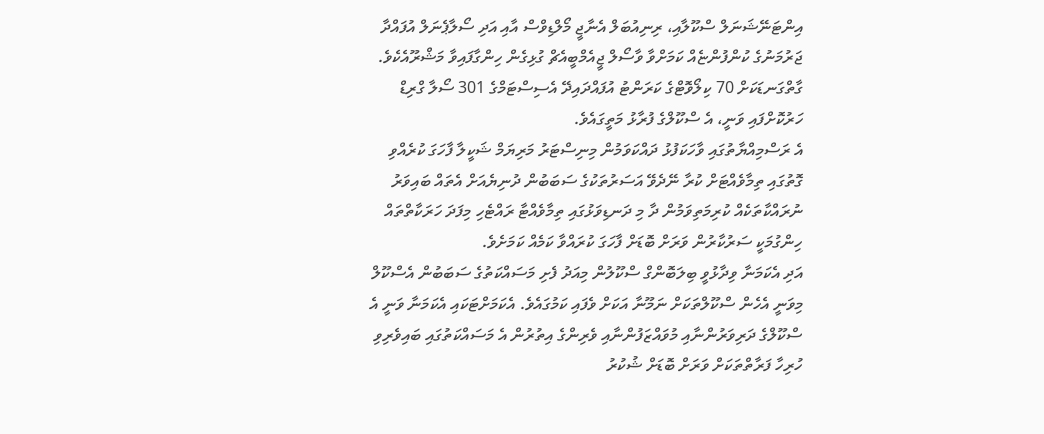އިންޓަނޭޝަނަލް ސްކޫލާއި، ރިނިއުބަލް އެނާޖީ މޯލްޑިވްސް އާއި އަދި ސޯލާޕެނަލް އުފައްދާ ޖަރުމަނުގެ ކުންފުންޏެއް ކަމަށްވާ ވާސޯލް ޖީއެމްބީއެޗް ގުޅިގެން ހިންގާފައިވާ މަޝްރޫއެކެވެ.
ގާތްގަނޑަކަށް 70 ކިލޯވޮޓްގެ ކަރަންޓު އުފައްދައިދޭ އެސިސްޓަމްގެ 301 ސޯލާ ގްރިޑް ހަރުކޮށްފައި ވަނީ، އެ ސްކޫލްގެ ފުރާޅު މަތީގައެވެ.
އެ ރަސްމިއްޔާތުގައި ވާހަކަފުޅު ދައްކަވަމުން މިނިސްޓަރު މަރިޔަމް ޝަކީލާ ފާހަގަ ކުރެއްވި ގޮތުގައި ތިމާވެއްޓަށް ކުރާ ނޭދެވޭ އަސަރުތަކުގެ ސަބަބުން ދުނިޔެއަށް އެތައް ބައިވަރު ނުރައްކާތަކެއް ކުރިމަތިވަމުން ދާ މި ދަނޑިވަޅުގައި ތިމާވެއްޓާ ރައްޓެހި މިފަދަ ހަރަކާތްތައް ހިންގުމަކީ ސަރުކާރުން ވަރަށް ބޮޑަށް ފާހަގަ ކުރައްވާ ކަމެއް ކަމަށެވެ.
އަދި އެކަމަނާ ވިދާޅުވީ ބިލަބޮންގް ސްކޫލުން މިއަދު ފެށި މަސައްކަތުގެ ސަބަބުން އެސްކޫލް މިވަނީ އެހެން ސްކޫލްތަކަށް ނަމޫނާ އަކަށް ވެފައި ކަމުގައެވެ. އެކަމަށްޓަކައި އެކަމަނާ ވަނީ އެ ސްކޫލްގެ ދަރިވަރުންނާއި މުވައްޒަފުންނާއި ވެރިންގެ އިތުރުން އެ މަސައްކަތުގައި ބައިވެރިވި ހުރިހާ ފަރާތްތަކަށް ވަރަށް ބޮޑަށް ޝުކުރު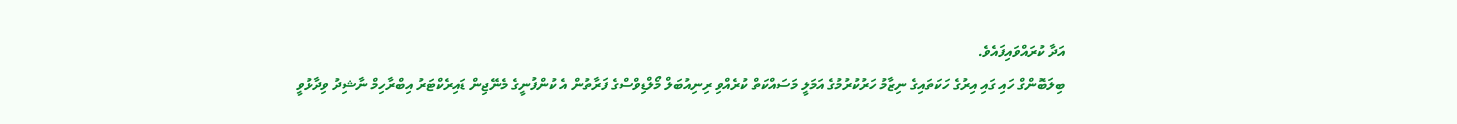އަދާ ކުރައްވައިފައެވެ.
ބިލަބޮންގް ހައި ގައި އިރުގެ ހަކަތައިގެ ނިޒާމު ހަރުކުރުމުގެ އަމަލީ މަސައްކަތް ކުރެއްވި ރިނިއުބަލް މޯލްޑިވްސްގެ ފަރާތުން އެ ކުންފުނީގެ މެނޭޖިން ޑައިރެކްޓަރު އިބްރާހިމް ނާޝިދު ވިދާޅުވީ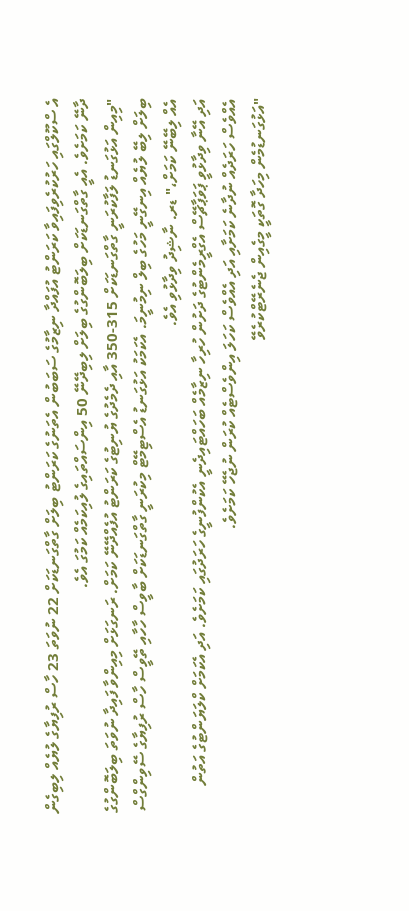އެ ސްކޫލްގައި ހަރުކުރެވިފައިވާ ކަރަންޓު އުފައްދާ ނިޒާމުގެ ސަބަބުން އެތަނުގެ ކަރަންޓު ބިލަށް ގާތްގަނޑަކަށް 22 ނުވަތަ 23 ހާސް ރުފިޔާގެ ލުޔެއް ލިބިގެން ދާނޭ ކަމަށެވެ. އެއީ ގާތްގަނޑަކަށް ބިލަބޮންގުގެ ބިލަށް ލިބިދޭނޭ 50 އިންސައްތައިގެ ލުއިކަމެއް ކަމުގަ އެވެ.
"މިއިން އަޅުގަނޑު ލަފާކުރަނީ ގާތްގަނޑަކަށް 315-350 އާއި ދެމެދުގެ ޔުނިޓުގެ ކަރަންޓު އުފެއްދޭނޭ ކަމަށް. ރަނގަޅަށް މިއިންވާ ފައިދާ ނުވަތަ ބިލަބޮންގުގެ ބިލަށް ލިބޭ ލުޔެއް އިނގޭނީ މަހުގެ ބިލް ނިމުނީމަ. އެކަމަކު އަޅުގަނޑު އެސްޓިމޭޓް މިކުރަނީ ގާތްގަނޑަކަށް ބާވީސް ހާހާއި ތޭވީސް ހާސް ރުފިޔާގެ ސޭވިންގްސް އެއް ލިބޭނޭ ކަމަށް،" ޑރ. ނާޝިދު ވިދާޅުވި އެވެ.
އަދި އޭނާ ވިދާޅުވީ ޕަވަޕާޗޭސް އެގްރީމެންޓުގެ ދަށުން ހުރިހާ ނިޒާމެއް ބަހައްޓައިދެނީ އެކުންފުނީގެ ހަރަދުގައި ކަމަށެވެ. އަދި އެކަމަށް ކްލަޔަންޓުގެ އަތުން އެއްވެސް ހަރަދެއް ނުދާނެ ކަމަށާއި އަދި އެއްވެސް ކަހަލަ އިންވެސްޓެއް ކުރަން ނުޖެހޭ ކަމަށެވެ.
"އަޅުގަނޑުމެން މިހަދާ ގޮތަކީ މީގެއިން ޖެނެރޭޓްކުރެވޭ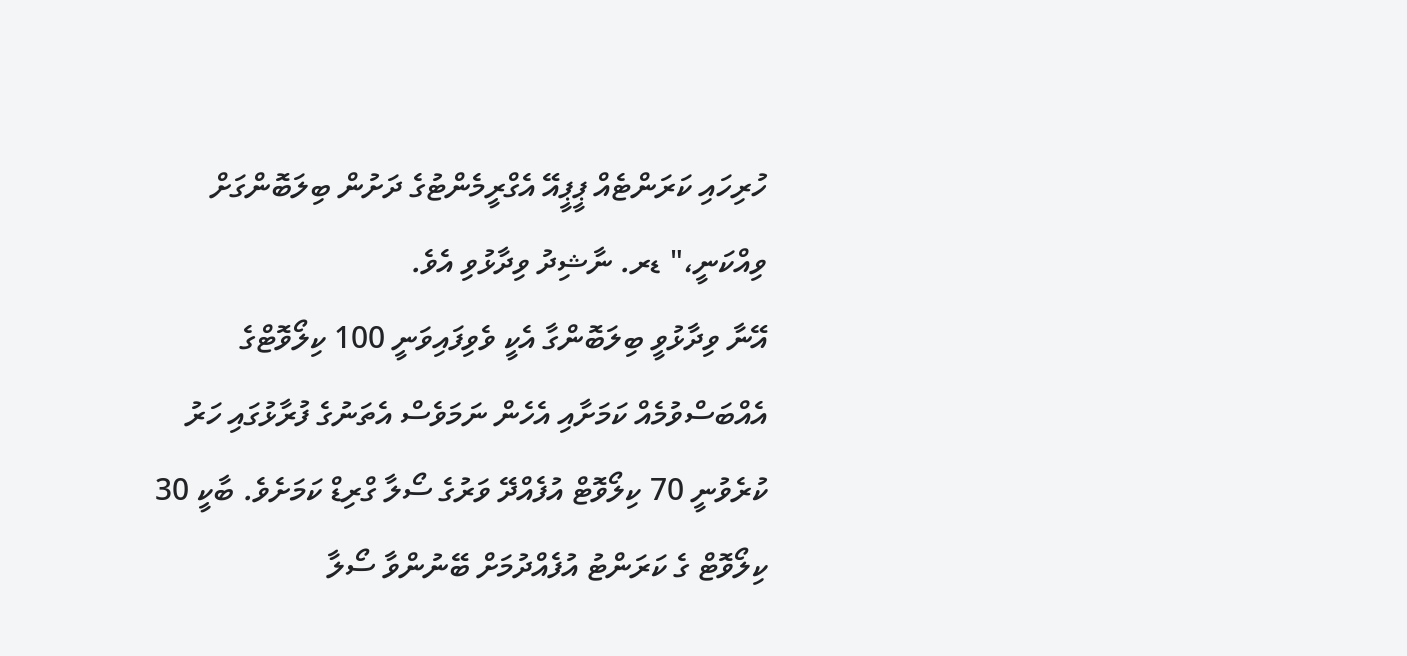ހުރިހައި ކަރަންޓެއް ޕީޕީއޭ އެގްރީމެންޓުގެ ދަށުން ބިލަބޮންގަށް ވިއްކަނީ،" ޑރ. ނާޝިދު ވިދާޅުވި އެވެ.
އޭނާ ވިދާޅުވީ ބިލަބޮންގާ އެކީ ވެވިފައިވަނީ 100 ކިލޯވޮޓްގެ އެއްބަސްވުމެއް ކަމަށާއި އެހެން ނަމަވެސް އެތަނުގެ ފުރާޅުގައި ހަރު ކުރެވުނީ 70 ކިލޯވޮޓް އުފެއްދޭ ވަރުގެ ސޯލާ ގްރިޑް ކަމަށެވެ. ބާކީ 30 ކިލޯވޮޓް ގެ ކަރަންޓު އުފެއްދުމަށް ބޭނުންވާ ސޯލާ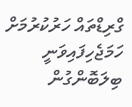ގްރިޑްތައް ހަރުކުރުމަށް ހަމަޖެހިފައިވަނީ ބިލަބޮންގުން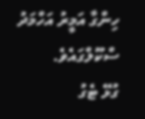ހިންގާ އަމީރު އަހްމަދު ސްކޫލްގައެވެ.
ގުޅޭ ޓެގު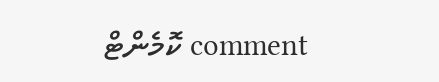comment ކޮމެންޓް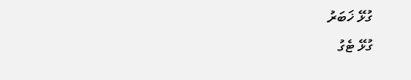ގުޅޭ ޚަބަރު
ގުޅޭ ޓެގު